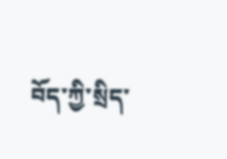བོད་ཀྱི་སྲིད་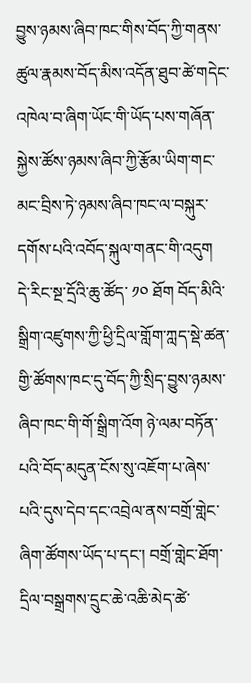བྱུས་ཉམས་ཞིབ་ཁང་གིས་བོད་ཀྱི་གནས་ཚུལ་རྣམས་བོད་མིས་འདོན་ཐུབ་ཚེ་གདེང་འཁེལ་བ་ཞིག་ཡོང་གི་ཡོད་པས་གཞོན་སྐྱེས་ཚོས་ཉམས་ཞིབ་ཀྱི་རྩོམ་ཡིག་གང་མང་བྲིས་ཏེ་ཉམས་ཞིབ་ཁང་ལ་བསྐུར་དགོས་པའི་འབོད་སྐུལ་གནང་གི་འདུག
དེ་རིང་སྔ་དྲོའི་ཆུ་ཚོད་ ༡༠ ཐོག བོད་མིའི་སྒྲིག་འཛུགས་ཀྱི་ཕྱི་དྲིལ་གློག་ཀླད་སྡེ་ཚན་གྱི་ཚོགས་ཁང་དུ་བོད་ཀྱི་སྲིད་བྱུས་ཉམས་ཞིབ་ཁང་གི་གོ་སྒྲིག་འོག ཉེ་ལམ་བཏོན་པའི་བོད་མདུན་ངོས་སུ་འཇོག་པ་ཞེས་པའི་དུས་དེབ་དང་འབྲེལ་ནས་བགྲོ་གླེང་ཞིག་ཚོགས་ཡོད་པ་དང་། བགྲོ་གླེང་ཐོག་དྲིལ་བསྒྲགས་དྲུང་ཆེ་འཆི་མེད་ཚེ་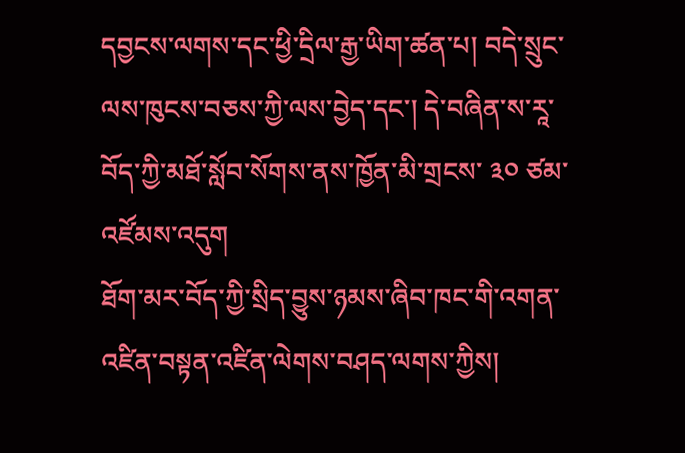དབྱངས་ལགས་དང་ཕྱི་དྲིལ་རྒྱ་ཡིག་ཚན་པ། བདེ་སྲུང་ལས་ཁུངས་བཅས་ཀྱི་ལས་བྱེད་དང་། དེ་བཞིན་ས་རཱ་བོད་ཀྱི་མཐོ་སློབ་སོགས་ནས་ཁྱོན་མི་གྲངས་ ༣༠ ཙམ་འཛོམས་འདུག
ཐོག་མར་བོད་ཀྱི་སྲིད་བྱུས་ཉམས་ཞིབ་ཁང་གི་འགན་འཛིན་བསྟན་འཛིན་ལེགས་བཤད་ལགས་ཀྱིས།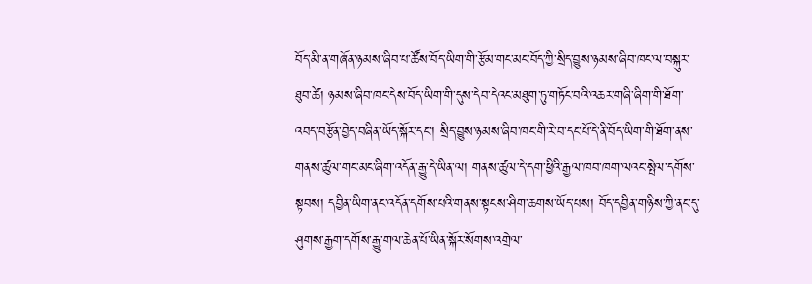བོད་མི་ན་གཞོན་ཉམས་ཞིབ་པ་ཚོས་བོད་ཡིག་གི་རྩོམ་གང་མང་བོད་ཀྱི་སྲིད་བྱུས་ཉམས་ཞིབ་ཁང་ལ་བསྐུར་ཐུབ་ཚེ། ཉམས་ཞིབ་ཁང་དེས་བོད་ཡིག་གི་དུས་དེབ་དེའང་མཐུག་ཏུ་གཏོང་བའི་འཆར་གཞི་ཞིག་གི་ཐོག་འབད་བརྩོན་བྱེད་བཞིན་ཡོད་སྐོར་དང་། སྲིད་བྱུས་ཉམས་ཞིབ་ཁང་གི་རེ་བ་དང་པོ་དེ་ནི་བོད་ཡིག་གི་ཐོག་ནས་གནས་ཚུལ་གང་མང་ཞིག་འདོན་རྒྱུ་དེ་ཡིན་ལ། གནས་ཚུལ་དེ་དག་ཕྱིའི་རྒྱལ་ཁབ་ཁག་ལའང་སྤེལ་དགོས་སྟབས། དབྱིན་ཡིག་ནང་འདོན་དགོས་པའི་གནས་སྟངས་ཤིག་ཆགས་ཡོད་པས། བོད་དབྱིན་གཉིས་ཀྱི་ནང་དུ་ཤུགས་རྒྱག་དགོས་རྒྱུ་གལ་ཆེན་པོ་ཡིན་སྐོར་སོགས་འགྲེལ་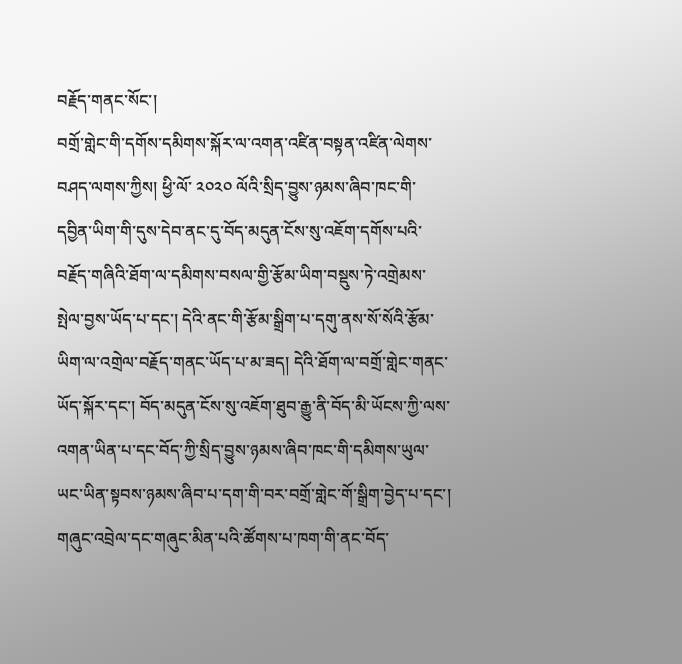བརྗོད་གནང་སོང་།
བགྲོ་གླེང་གི་དགོས་དམིགས་སྐོར་ལ་འགན་འཛིན་བསྟན་འཛིན་ལེགས་བཤད་ལགས་ཀྱིས། ཕྱི་ལོ་ ༢༠༢༠ ལོའི་སྲིད་བྱུས་ཉམས་ཞིབ་ཁང་གི་དབྱིན་ཡིག་གི་དུས་དེབ་ནང་དུ་བོད་མདུན་ངོས་སུ་འཇོག་དགོས་པའི་བརྗོད་གཞིའི་ཐོག་ལ་དམིགས་བསལ་གྱི་རྩོམ་ཡིག་བསྡུས་ཏེ་འགྲེམས་སྤེལ་བྱས་ཡོད་པ་དང་། དེའི་ནང་གི་རྩོམ་སྒྲིག་པ་དགུ་ནས་སོ་སོའི་རྩོམ་ཡིག་ལ་འགྲེལ་བརྗོད་གནང་ཡོད་པ་མ་ཟད། དེའི་ཐོག་ལ་བགྲོ་གླེང་གནང་ཡོད་སྐོར་དང་། བོད་མདུན་ངོས་སུ་འཇོག་ཐུབ་རྒྱུ་ནི་བོད་མི་ཡོངས་ཀྱི་ལས་འགན་ཡིན་པ་དང་བོད་ཀྱི་སྲིད་བྱུས་ཉམས་ཞིབ་ཁང་གི་དམིགས་ཡུལ་ཡང་ཡིན་སྟབས་ཉམས་ཞིབ་པ་དག་གི་བར་བགྲོ་གླེང་གོ་སྒྲིག་བྱེད་པ་དང་། གཞུང་འབྲེལ་དང་གཞུང་མིན་པའི་ཚོགས་པ་ཁག་གི་ནང་བོད་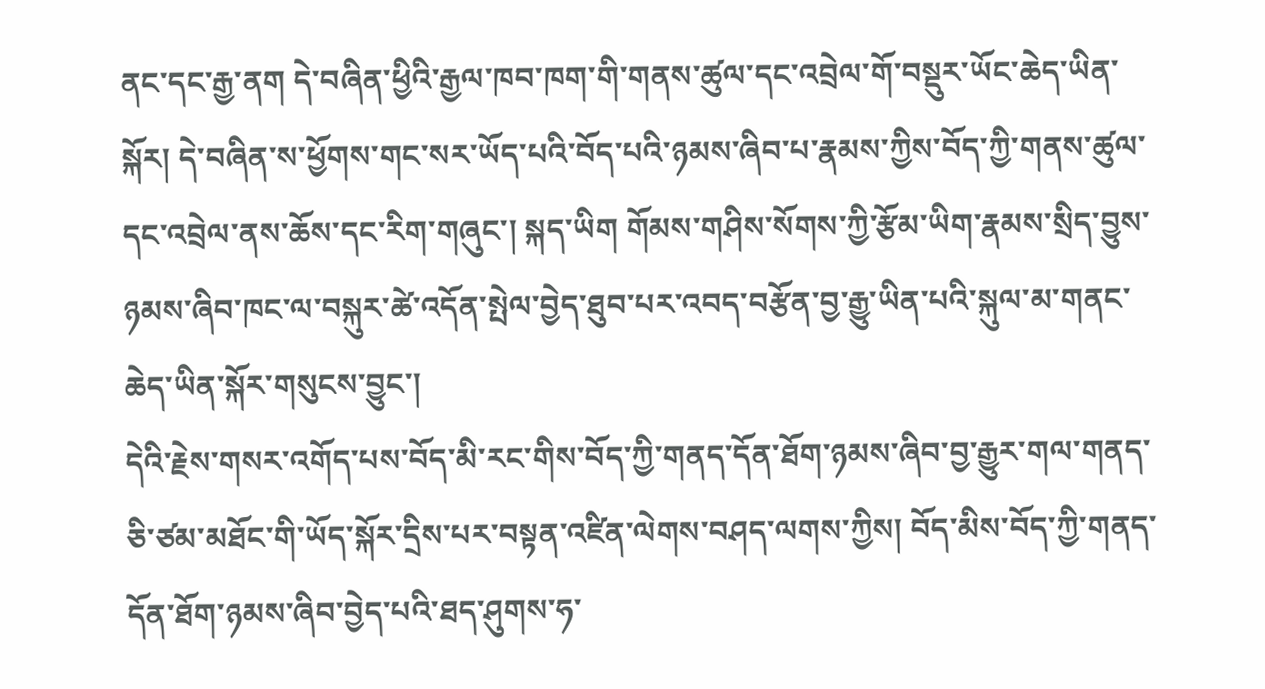ནང་དང་རྒྱ་ནག དེ་བཞིན་ཕྱིའི་རྒྱལ་ཁབ་ཁག་གི་གནས་ཚུལ་དང་འབྲེལ་གོ་བསྡུར་ཡོང་ཆེད་ཡིན་སྐོར། དེ་བཞིན་ས་ཕྱོགས་གང་སར་ཡོད་པའི་བོད་པའི་ཉམས་ཞིབ་པ་རྣམས་ཀྱིས་བོད་ཀྱི་གནས་ཚུལ་དང་འབྲེལ་ནས་ཆོས་དང་རིག་གཞུང་། སྐད་ཡིག གོམས་གཤིས་སོགས་ཀྱི་རྩོམ་ཡིག་རྣམས་སྲིད་བྱུས་ཉམས་ཞིབ་ཁང་ལ་བསྐུར་ཚེ་འདོན་སྤེལ་བྱེད་ཐུབ་པར་འབད་བརྩོན་བྱ་རྒྱུ་ཡིན་པའི་སྐུལ་མ་གནང་ཆེད་ཡིན་སྐོར་གསུངས་བྱུང་།
དེའི་རྗེས་གསར་འགོད་པས་བོད་མི་རང་གིས་བོད་ཀྱི་གནད་དོན་ཐོག་ཉམས་ཞིབ་བྱ་རྒྱུར་གལ་གནད་ཅི་ཙམ་མཐོང་གི་ཡོད་སྐོར་དྲིས་པར་བསྟན་འཛིན་ལེགས་བཤད་ལགས་ཀྱིས། བོད་མིས་བོད་ཀྱི་གནད་དོན་ཐོག་ཉམས་ཞིབ་བྱེད་པའི་ཐད་ཤུགས་ཧ་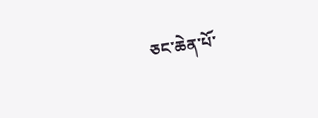ཅང་ཆེན་པོ་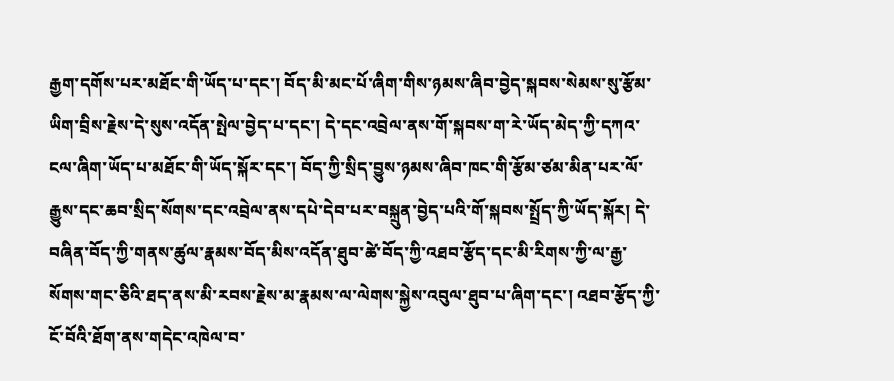རྒྱག་དགོས་པར་མཐོང་གི་ཡོད་པ་དང་། བོད་མི་མང་པོ་ཞིག་གིས་ཉམས་ཞིབ་བྱེད་སྐབས་སེམས་སུ་རྩོམ་ཡིག་བྲིས་རྗེས་དེ་སུས་འདོན་སྤེལ་བྱེད་པ་དང་། དེ་དང་འབྲེལ་ནས་གོ་སྐབས་ག་རེ་ཡོད་མེད་ཀྱི་དཀའ་ངལ་ཞིག་ཡོད་པ་མཐོང་གི་ཡོད་སྐོར་དང་། བོད་ཀྱི་སྲིད་བྱུས་ཉམས་ཞིབ་ཁང་གི་རྩོམ་ཙམ་མིན་པར་ལོ་རྒྱུས་དང་ཆབ་སྲིད་སོགས་དང་འབྲེལ་ནས་དཔེ་དེབ་པར་བསྐྲུན་བྱེད་པའི་གོ་སྐབས་སྤྲོད་ཀྱི་ཡོད་སྐོར། དེ་བཞིན་བོད་ཀྱི་གནས་ཚུལ་རྣམས་བོད་མིས་འདོན་ཐུབ་ཚེ་བོད་ཀྱི་འཐབ་རྩོད་དང་མི་རིགས་ཀྱི་ལ་རྒྱ་སོགས་གང་ཅིའི་ཐད་ནས་མི་རབས་རྗེས་མ་རྣམས་ལ་ལེགས་སྐྱེས་འབུལ་ཐུབ་པ་ཞིག་དང་། འཐབ་རྩོད་ཀྱི་ངོ་བོའི་ཐོག་ནས་གདེང་འཁེལ་བ་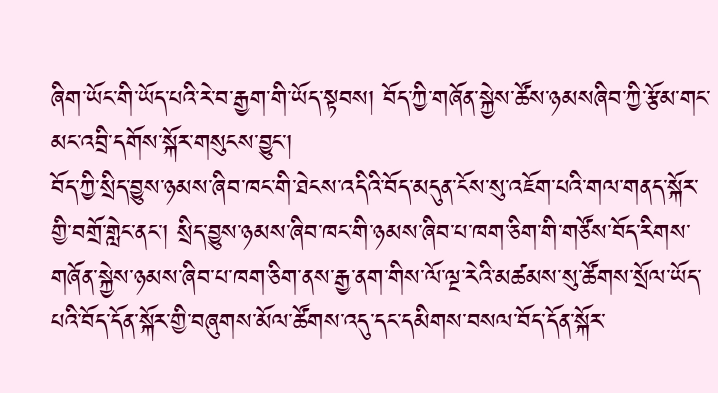ཞིག་ཡོང་གི་ཡོད་པའི་རེ་བ་རྒྱག་གི་ཡོད་སྟབས། བོད་ཀྱི་གཞོན་སྐྱེས་ཚོས་ཉམསཞིབ་ཀྱི་རྩོམ་གང་མང་འབྲི་དགོས་སྐོར་གསུངས་བྱུང་།
བོད་ཀྱི་སྲིད་བྱུས་ཉམས་ཞིབ་ཁང་གི་ཐེངས་འདིའི་བོད་མདུན་ངོས་སུ་འཇོག་པའི་གལ་གནད་སྐོར་གྱི་བགྲོ་གླེང་ནང་། སྲིད་བྱུས་ཉམས་ཞིབ་ཁང་གི་ཉམས་ཞིབ་པ་ཁག་ཅིག་གི་གཙོས་བོད་རིགས་གཞོན་སྐྱེས་ཉམས་ཞིབ་པ་ཁག་ཅིག་ནས་རྒྱ་ནག་གིས་ལོ་ལྔ་རེའི་མཚམས་སུ་ཚོགས་སྲོལ་ཡོད་པའི་བོད་དོན་སྐོར་གྱི་བཞུགས་མོལ་ཚོགས་འདུ་དང་དམིགས་བསལ་བོད་དོན་སྐོར་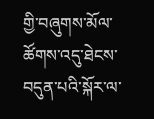གྱི་བཞུགས་མོལ་ཚོགས་འདུ་ཐེངས་བདུན་པའི་སྐོར་ལ་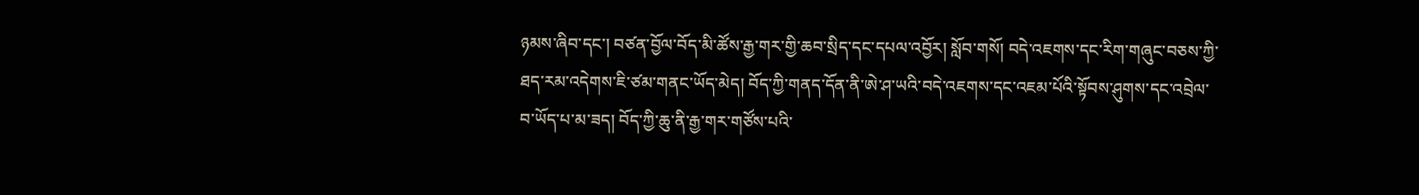ཉམས་ཞིབ་དང་། བཙན་བྱོལ་བོད་མི་ཚོས་རྒྱ་གར་གྱི་ཆབ་སྲིད་དང་དཔལ་འབྱོར། སློབ་གསོ། བདེ་འཇགས་དང་རིག་གཞུང་བཅས་ཀྱི་ཐད་རམ་འདེགས་ཇི་ཙམ་གནང་ཡོད་མེད། བོད་ཀྱི་གནད་དོན་ནི་ཨེ་ཤ་ཡའི་བདེ་འཇགས་དང་འཇམ་པོའི་སྟོབས་ཤུགས་དང་འབྲེལ་བ་ཡོད་པ་མ་ཟད། བོད་ཀྱི་ཆུ་ནི་རྒྱ་གར་གཙོས་པའི་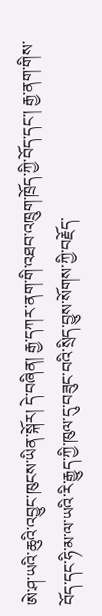ཨེ་ཤ་ཡའི་ཆུའི་འབྱུང་ཁུངས་ཡིན་སྐོར། དེ་བཞིན། རྒྱ་དཀར་ནག་གི་འཐབ་འཁྲུག་ཁྲོད་ཀྱི་བོད་དང་། རྒྱ་ནག་གིས་བོད་དང་ཧི་མ་ལ་ཡའི་རི་རྒྱུད་ཀྱི་ཁུལ་དུ་བཟུང་བའི་སྲིད་བྱུས་སོགས་ཀྱི་བརྗོད་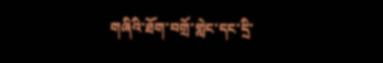གཞིའི་ཐོག་བགྲོ་གླེང་དང་དྲི་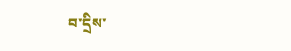བ་དྲིས་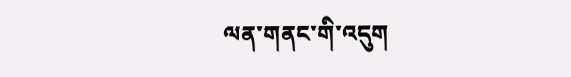ལན་གནང་གི་འདུག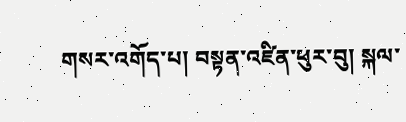གསར་འགོད་པ། བསྟན་འཛིན་ཕུར་བུ། སྐལ་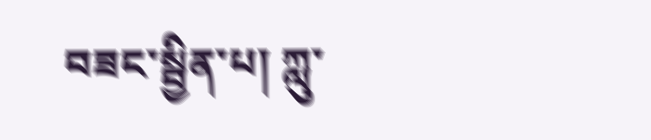བཟང་སྦྱིན་པ། ཀླུ་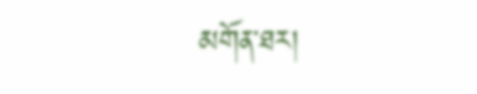མགོན་ཐར།